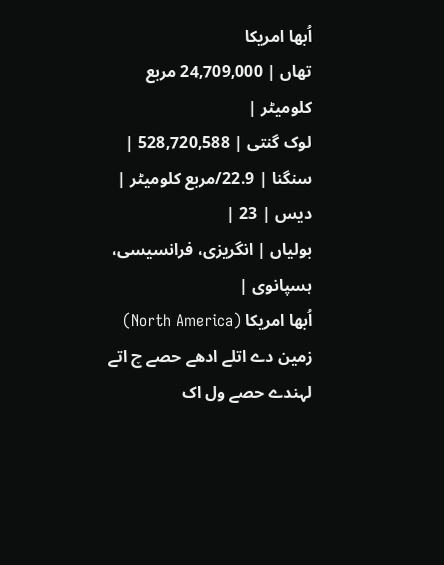اُبھا امریکا
تھاں | 24,709,000 مربع کلومیٹر |
لوک گنتی | 528,720,588 |
سنگنا | 22.9/مربع کلومیٹر |
دیس | 23 |
بولیاں | انگریزی، فرانسیسی، ہسپانوی |
اُبھا امریکا (North America) زمین دے اتلے ادھے حصے چ اتے لہندے حصے ول اک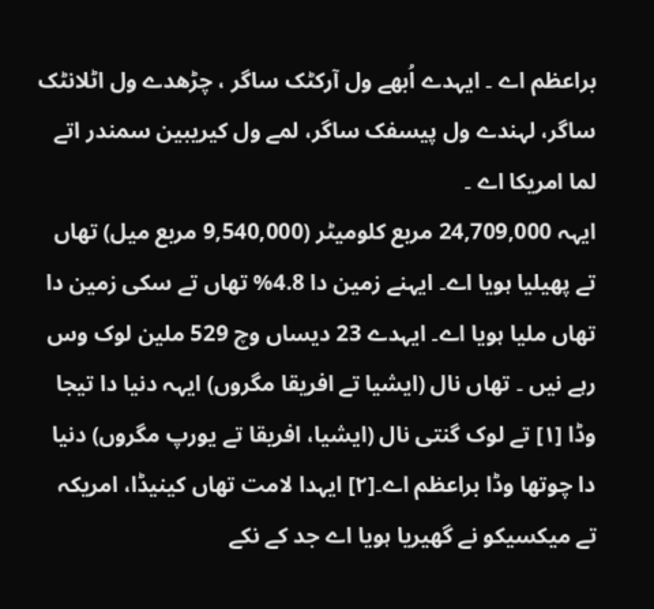براعظم اے ۔ ایہدے اُبھے ول آرکٹک ساگر ، چڑھدے ول اٹلانٹک ساگر، لہندے ول پیسفک ساگر، لمے ول کیریبین سمندر اتے لما امریکا اے ۔
ایہہ 24,709,000 مربع کلومیٹر (9,540,000 مربع میل) تھاں تے پھیلیا ہویا اے۔ ایہنے زمین دا 4.8% تھاں تے سکی زمین دا تھاں ملیا ہویا اے۔ ایہدے 23 دیساں وچ 529 ملین لوک وس رہے نیں ۔ تھاں نال (ایشیا تے افریقا مگروں) ایہہ دنیا دا تیجا وڈا [۱] تے لوک گنتی نال (ایشیا، افریقا تے یورپ مگروں) دنیا دا چوتھا وڈا براعظم اے۔[۲] ایہدا لامت تھاں کینیڈا، امریکہ تے میکسیکو نے گھیریا ہویا اے جد کے نکے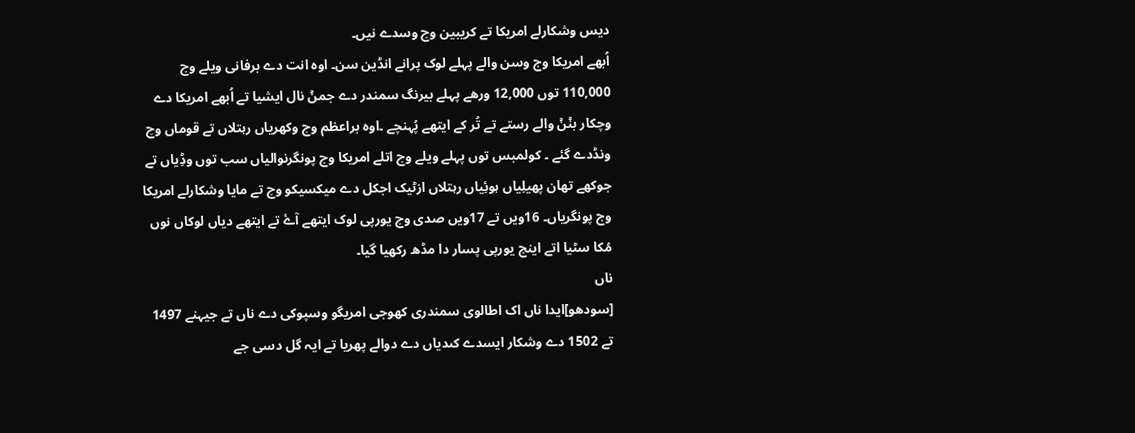دیس وشکارلے امریکا تے کریبین وچ وسدے نیں۔
اُبھے امریکا وج وسن والے پہلے لوک پرانے انڈین سن۔ اوہ انت دے برفانی ویلے وچ 110,000 توں 12,000 ورھے پہلے بیرنگ سمندر دے جمݨ نال ایشیا تے اُبھے امریکا دے وچکار بݨݨ والے رستے تے تُر کے ایتھے پُہنچے ۔اوہ براعظم وچ وکھریاں رہتلاں تے قوماں وچ ونڈدے گئے ۔ کولمبس توں پہلے ویلے وچ اتلے امریکا وچ پونگرنوالیاں سب توں وڈِیاں تے جوکھے تھان پھیلِیاں ہوئِیاں رہتلاں ازٹیک اجکل دے میکسیکو وچ تے مایا وشکارلے امریکا وج پونگریاں۔ 16ویں تے 17ویں صدی وچ یورپی لوک ایتھے آۓ تے ایتھے دیاں لوکاں نوں مُکا سٹیا اتے اینج یورپی پسار دا مڈھ رکھیا گیا۔
ناں
[سودھو]ایدا ناں اک اطالوی سمندری کھوجی امریگو وسپوکی دے ناں تے جیہنے 1497 تے 1502 دے وشکار ایسدے کںدیاں دے دوالے پھریا تے ایہ گل دسی جے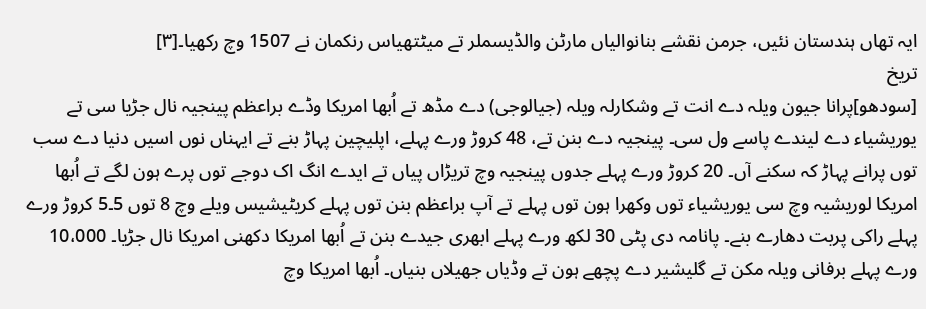ایہ تھاں ہندستان نئیں، جرمن نقشے بنانوالیاں مارٹن والڈیسملر تے میٹتھیاس رنکمان نے 1507 وچ رکھیا۔[۳]
تریخ
[سودھو]پرانا جیون ویلہ دے انت تے وشکارلہ ویلہ (جیالوجی) دے مڈھ تے اُبھا امریکا وڈے براعظم پینجیہ نال جڑیا سی تے یوریشیاء دے لیندے پاسے ول سی۔ پینجیہ دے بنن تے، 48 کروڑ ورے پہلے، اپلیچین پہاڑ بنے تے ایہناں نوں اسیں دنیا دے سب توں پرانے پہاڑ کہ سکنے آں۔ 20 کروڑ ورے پہلے جدوں پینجیہ وچ تریڑاں پیاں تے ایدے انگ اک دوجے توں پرے ہون لگے تے اُبھا امریکا لوریشیہ وچ سی یوریشیاء توں وکھرا ہون توں پہلے تے آپ براعظم بنن توں پہلے کریٹیشیس ویلے وچ 8 توں 5۔5 کروڑ ورے پہلے راکی پربت دھارے بنے۔ پانامہ دی پٹی 30 لکھ ورے پہلے ابھری جیدے بنن تے اُبھا امریکا دکھنی امریکا نال جڑیا۔ 10،000 ورے پہلے برفانی ویلہ مکن تے گلیشیر دے پچھے ہون تے وڈیاں جھیلاں بنیاں۔ اُبھا امریکا وچ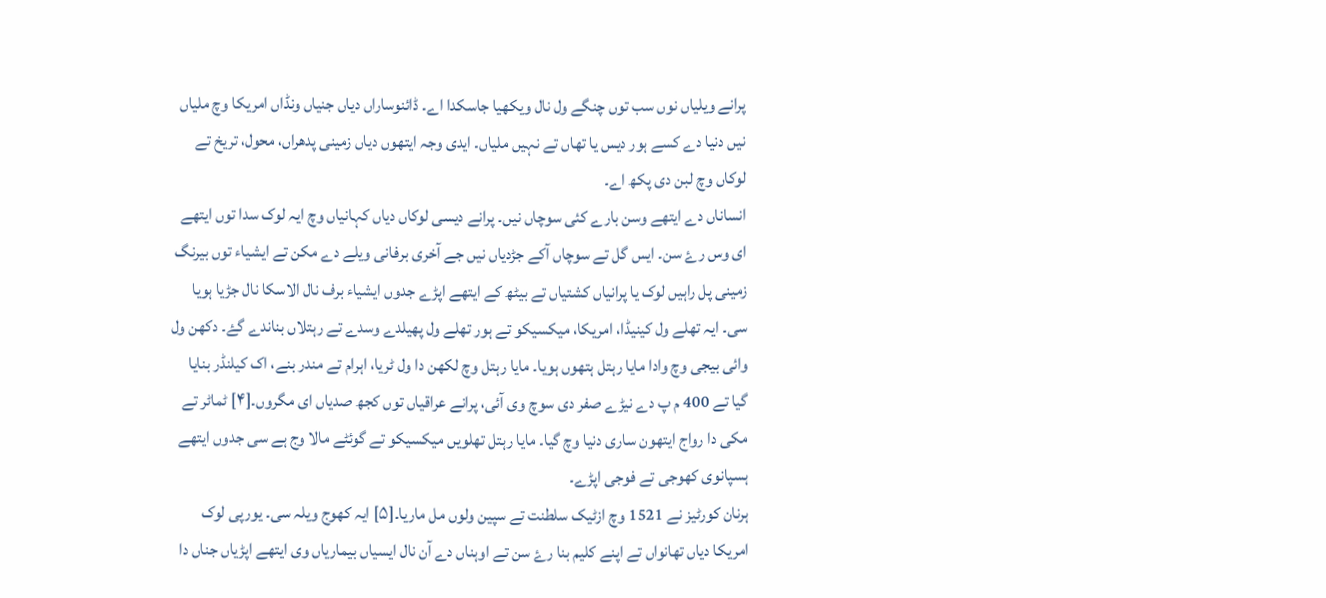پرانے ویلیاں نوں سب توں چنگے ول نال ویکھیا جاسکدا اے۔ ڈائنوساراں دیاں جنیاں ونڈاں امریکا وچ ملیاں نیں دنیا دے کسے ہور دیس یا تھاں تے نہیں ملیاں۔ ایدی وجہ ایتھوں دیاں زمینی پدھراں، محول، تریخ تے لوکاں وچ لبن دی پکھ اے۔
انساناں دے ایتھے وسن بارے کئی سوچاں نیں۔ پرانے دیسی لوکاں دیاں کہانیاں وچ ایہ لوک سدا توں ایتھے ای وس رۓ سن۔ ایس گل تے سوچاں آکے جڑدیاں نیں جے آخری برفانی ویلے دے مکن تے ایشیاء توں بیرنگ زمینی پل راہیں لوک یا پرانیاں کشتیاں تے بیٹھ کے ایتھے اپڑے جدوں ایشیاء برف نال الاسکا نال جڑیا ہویا سی۔ ایہ تھلے ول کینیڈا، امریکا، میکسیکو تے ہور تھلے ول پھیلدے وسدے تے رہتلاں بناندے گۓ۔ دکھن ول وائی بیجی وچ وادا مایا رہتل ہتھوں ہویا۔ مایا رہتل وچ لکھن دا ول ٹریا، اہرام تے مندر بنے، اک کیلنڈر بنایا گیا تے 400 م پ دے نیڑے صفر دی سوچ وی آئی، پرانے عراقیاں توں کجھ صدیاں ای مگروں۔[۴] ٹماٹر تے مکی دا رواج ایتھون ساری دنیا وچ گیا۔ مایا رہتل تھلویں میکسیکو تے گوئٹے مالا وج ہے سی جدوں ایتھے ہسپانوی کھوجی تے فوجی اپڑے۔
ہرنان کورٹیز نے 1521 وچ ازٹیک سلطنت تے سپین ولوں مل ماریا۔[۵] ایہ کھوج ویلہ سی۔ یورپی لوک امریکا دیاں تھانواں تے اپنے کلیم بنا رۓ سن تے اوہناں دے آن نال ایسیاں بیماریاں وی ایتھے اپڑیاں جناں دا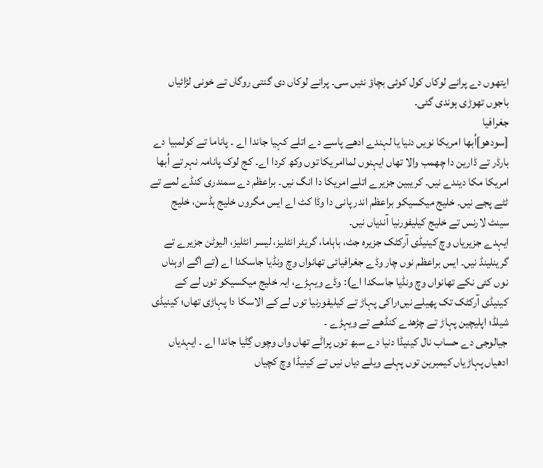ایتھوں دے پرانے لوکاں کول کوئی بچاؤ نئیں سی۔ پرانے لوکاں دی گنتی روگاں تے خونی لڑائیاں باجوں تھوڑی ہوندی گئی۔
جغرافیا
[سودھو]اُبھا امریکا نویں دنیا یا لہندے ادھے پاسے دے اتلے کہیا جاندا اے ۔ پاناما تے کولمبیا دے بارڈر تے ڈارین دا چھمب والا تھاں ایہنوں لماامریکا توں وکھ کردا اے۔ کج لوک پانامہ نہر تے اُبھا امریکا مکا دیندے نیں۔ کریبین جزیرے اتلے امریکا دا انگ نیں۔ براعظم دے سمندری کنڈے لمے تے ٹٹے پجے نیں۔ خلیج میکسیکو براعظم اندر پانی دا وڈا کٹ اے ایس مگروں خلیج ہڈسن، خلیج سینٹ لارنس تے خلیج کیلیفورنیا آندیاں نیں۔
ایہدے جزیریاں وچ کینیڈی آرکٹک جزیرہ جٹ، باہاما، گریٹر انٹلیز، لیسر انٹلیز، الیوٹن جزیرے تے گرینلینڈ نیں۔ ایس براعظم نوں چار وڈے جغرافیائی تھانواں وچ ونڈیا جاسکدا اے (تے اگے اوہناں نوں کئی نکے تھانواں وچ ونڈیا جاسکدا اے): وڈے ویہڑے، ایہ خلیج میکسیکو توں لے کے کینیڈی آرکٹک تک پھیلے نیں؛راکی پہاڑ تے کیلیفورنیا توں لے کے الاسکا دا پہاڑی تھاں؛ کینیڈی شیلڈ؛ اپلیچین پہاڑ تے چڑھدے کنڈھے تے ویہڑے ۔
جیالوجی دے حساب نال کینیڈا دنیا دے سبھ توں پراݨے تھاں واں وچوں گِݨیا جاندا اے ۔ ایہدیاں ادھیاں پہاڑیاں کیمبرین توں پہلے ویلے دیاں نیں تے کینیڈا وچ کچیاں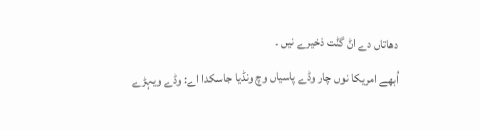دھاتاں دے اݨ گݨت ذخیرے نیں ۔
اُبھے امریکا نوں چار وڈے پاسیاں وچ ونڈیا جاسکدا اے: وڈے ویہڑے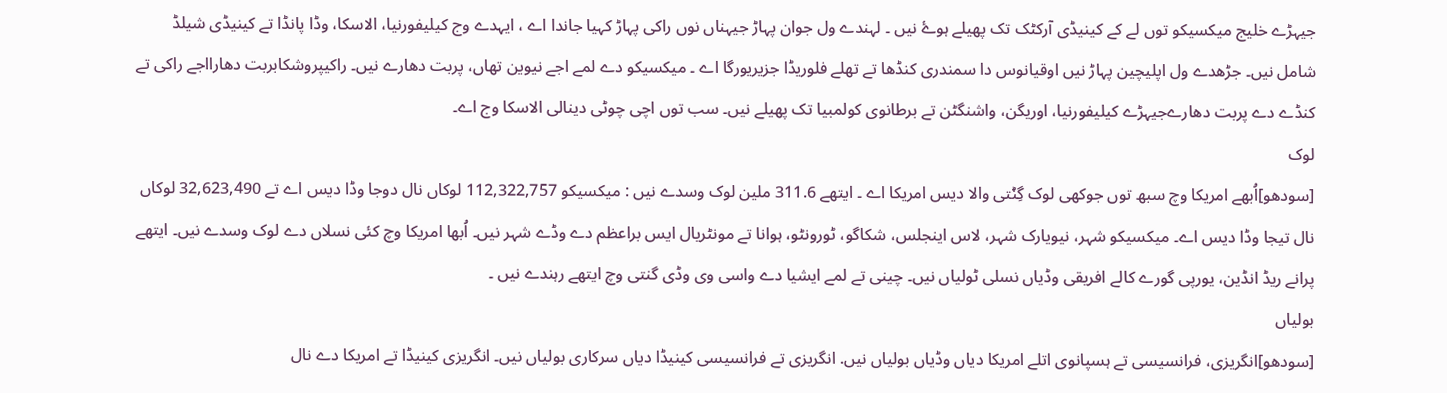جیہڑے خلیج میکسیکو توں لے کے کینیڈی آرکٹک تک پھیلے ہوۓ نیں ۔ لہندے ول جوان پہاڑ جیہناں نوں راکی پہاڑ کہیا جاندا اے ، ایہدے وج کیلیفورنیا، الاسکا، وڈا پانڈا تے کینیڈی شیلڈ شامل نیں۔ جڑھدے ول اپلیچین پہاڑ نیں اوقیانوس دا سمندری کنڈھا تے تھلے فلوریڈا جزیریورگا اے ۔ میکسیکو دے لمے اجے نیوین تھاں، پربت دھارے نیں۔ راکیپروشکابربت دھارااجے راکی تے کنڈے دے پربت دھارےجیہڑے کیلیفورنیا، اوریگن، واشنگٹن تے برطانوی کولمبیا تک پھیلے نیں۔ سب توں اچی چوٹی دینالی الاسکا وج اے۔
لوک
[سودھو]اُبھے امریکا وچ سبھ توں جوکھی لوک گِݨتی والا دیس امریکا اے ۔ ایتھے 311.6 ملین لوک وسدے نیں : میکسیکو 112,322,757 لوکاں نال دوجا وڈا دیس اے تے 32,623,490 لوکاں نال تیجا وڈا دیس اے۔ میکسیکو شہر، نیویارک شہر، لاس اینجلس، شکاگو، ٹورونٹو، ہوانا تے مونٹریال ایس براعظم دے وڈے شہر نیں۔ اُبھا امریکا وچ کئی نسلاں دے لوک وسدے نیں۔ ایتھے پرانے ریڈ انڈین، یورپی گورے کالے افریقی وڈیاں نسلی ٹولیاں نیں۔ چینی تے لمے ایشیا دے واسی وی وڈی گنتی وچ ایتھے رہندے نیں ۔
بولیاں
[سودھو]انگریزی، فرانسیسی تے ہسپانوی اتلے امریکا دیاں وڈیاں بولیاں نیں. انگریزی تے فرانسیسی کینیڈا دیاں سرکاری بولیاں نیں۔ انگریزی کینیڈا تے امریکا دے نال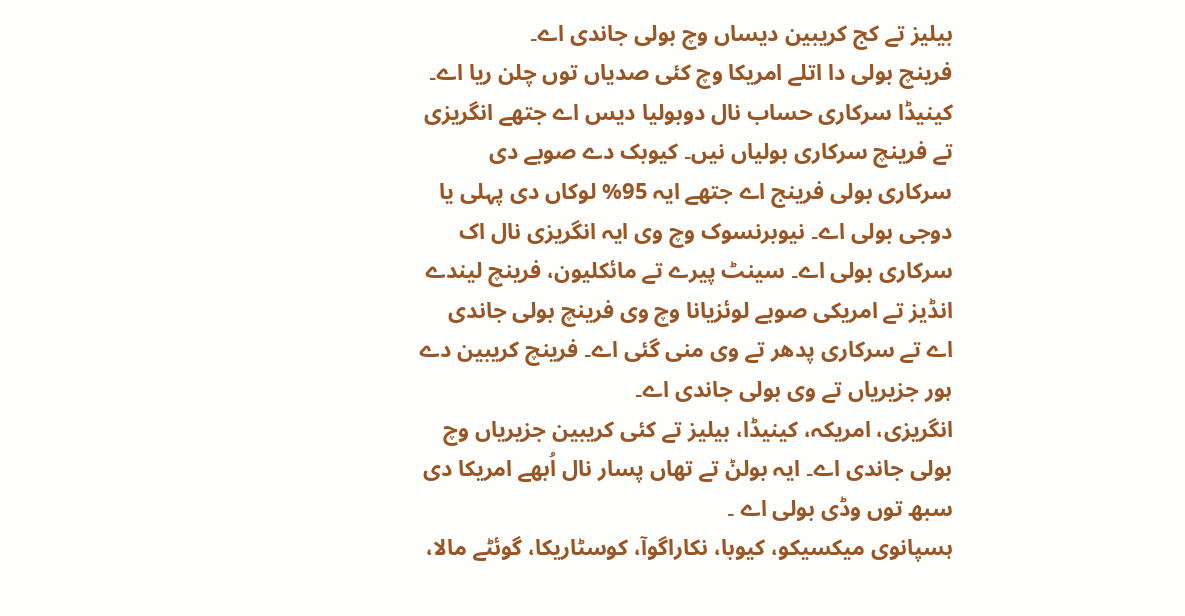بیلیز تے کج کریبین دیساں وچ بولی جاندی اے۔
فرینچ بولی دا اتلے امریکا وچ کئی صدیاں توں چلن ریا اے۔ کینیڈا سرکاری حساب نال دوبولیا دیس اے جتھے انگریزی تے فرینچ سرکاری بولیاں نیں۔ کیوبک دے صوبے دی سرکاری بولی فرینج اے جتھے ایہ 95% لوکاں دی پہلی یا دوجی بولی اے۔ نیوبرنسوک وچ وی ایہ انگریزی نال اک سرکاری بولی اے۔ سینٹ پیرے تے مائکلیون، فرینچ لیندے انڈیز تے امریکی صوبے لوئزیانا وچ وی فرینچ بولی جاندی اے تے سرکاری پدھر تے وی منی گئی اے۔ فرینچ کریبین دے ہور جزیریاں تے وی بولی جاندی اے۔
انگریزی، امریکہ، کینیڈا، بیلیز تے کئی کریبین جزیریاں وچ بولی جاندی اے۔ ایہ بولݨ تے تھاں پسار نال اُبھے امریکا دی سبھ توں وڈی بولی اے ۔
ہسپانوی میکسیکو، کیوبا، نکاراگوآ، کوسٹاریکا، گوئٹے مالا،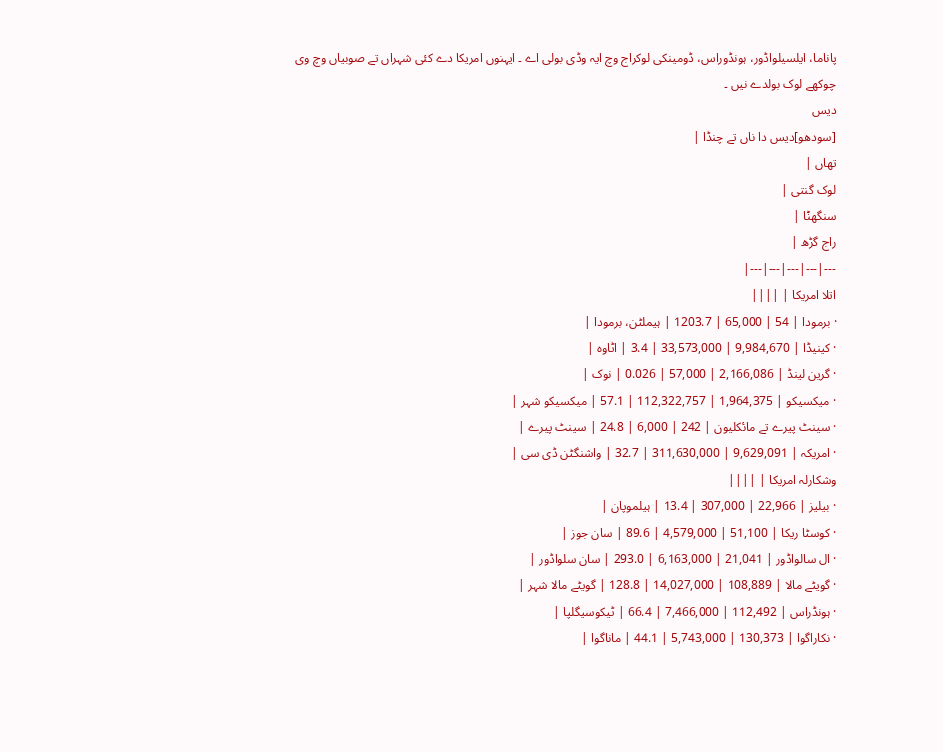پاناما، ایلسیلواڈور، ہونڈوراس، ڈومینکی لوکراج وچ ایہ وڈی بولی اے ۔ ایہنوں امریکا دے کئی شہراں تے صوبیاں وچ وی چوکھے لوک بولدے نیں ۔
دیس
[سودھو]دیس دا ناں تے چنڈا |
تھاں |
لوک گنتی |
سنگھݨا |
راج گڑھ |
---|---|---|---|---|
اتلا امریکا | ||||
· برمودا | 54 | 65,000 | 1203.7 | ہیملٹن، برمودا |
· کینیڈا | 9,984,670 | 33,573,000 | 3.4 | اٹاوہ |
· گرین لینڈ | 2,166,086 | 57,000 | 0.026 | نوک |
· میکسیکو | 1,964,375 | 112,322,757 | 57.1 | میکسیکو شہر |
· سینٹ پیرے تے مائکلیون | 242 | 6,000 | 24.8 | سینٹ پیرے |
· امریکہ | 9,629,091 | 311,630,000 | 32.7 | واشنگٹن ڈی سی |
وشکارلہ امریکا | ||||
· بیلیز | 22,966 | 307,000 | 13.4 | ہیلموپان |
· کوسٹا ریکا | 51,100 | 4,579,000 | 89.6 | سان جوز |
· ال سالواڈور | 21,041 | 6,163,000 | 293.0 | سان سلواڈور |
· گویٹے مالا | 108,889 | 14,027,000 | 128.8 | گویٹے مالا شہر |
· ہونڈراس | 112,492 | 7,466,000 | 66.4 | ٹیکوسیگلپا |
· نکاراگوا | 130,373 | 5,743,000 | 44.1 | ماناگوا |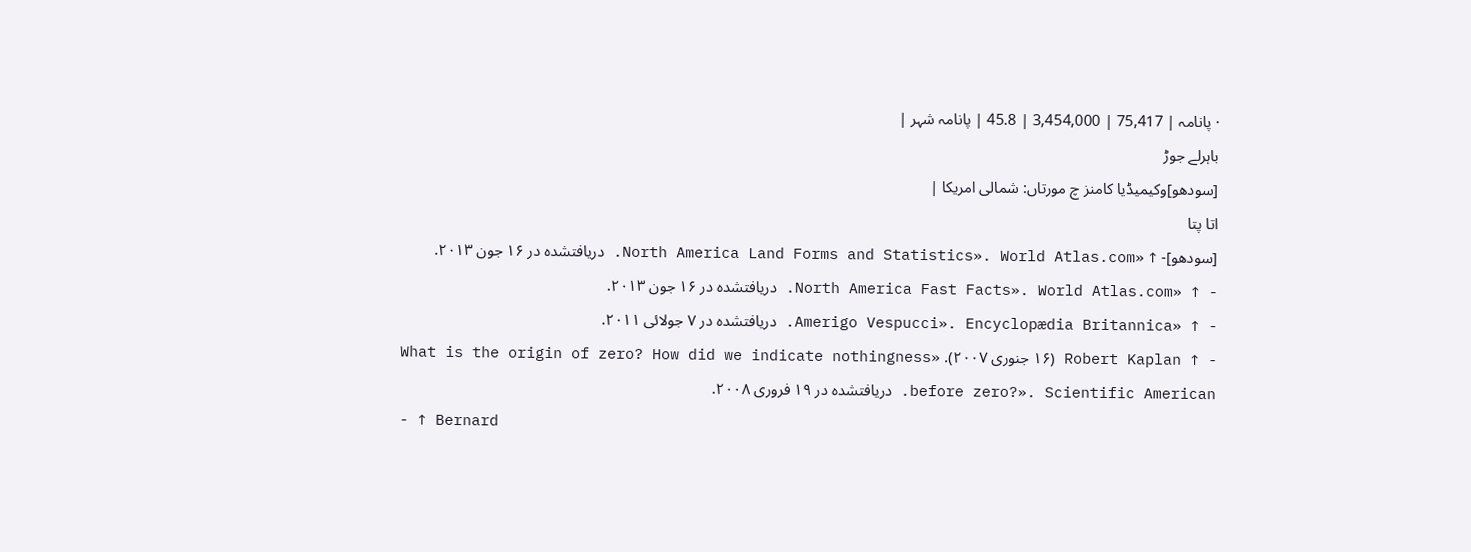· پانامہ | 75,417 | 3,454,000 | 45.8 | پانامہ شہر |
باہرلے جوڑ
[سودھو]وکیمیڈیا کامنز چ مورتاں: شمالی امریکا |
اتا پتا
[سودھو]- ↑ «North America Land Forms and Statistics». World Atlas.com. دریافتشده در ۱۶ جون ۲۰۱۳.
- ↑ «North America Fast Facts». World Atlas.com. دریافتشده در ۱۶ جون ۲۰۱۳.
- ↑ «Amerigo Vespucci». Encyclopædia Britannica. دریافتشده در ۷ جولائی ۲۰۱۱.
- ↑ Robert Kaplan (۱۶ جنوری ۲۰۰۷). «What is the origin of zero? How did we indicate nothingness before zero?». Scientific American. دریافتشده در ۱۹ فروری ۲۰۰۸.
- ↑ Bernard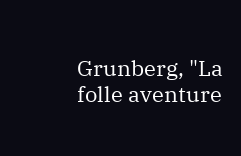Grunberg, "La folle aventure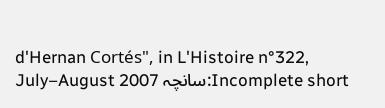d'Hernan Cortés", in L'Histoire n°322, July–August 2007 سانچہ:Incomplete short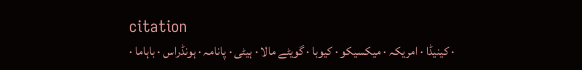citation
· کینیڈا · امریکہ · میکسیکو · کیوبا · گویٹے مالا · ہیٹی · پانامہ · ہونڈراس · باہاما ·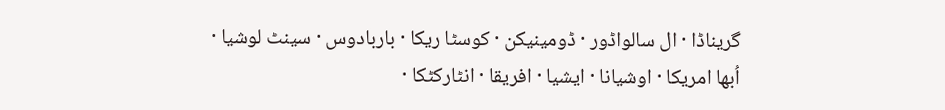گریناڈا · ال سالواڈور · ڈومینیکن · کوسٹا ریکا · باربادوس · سینٹ لوشیا ·
اُبھا امریکا · اوشیانا · ایشیا · افریقا · انٹارکٹکا ·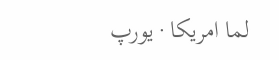لما امریکا · یورپ